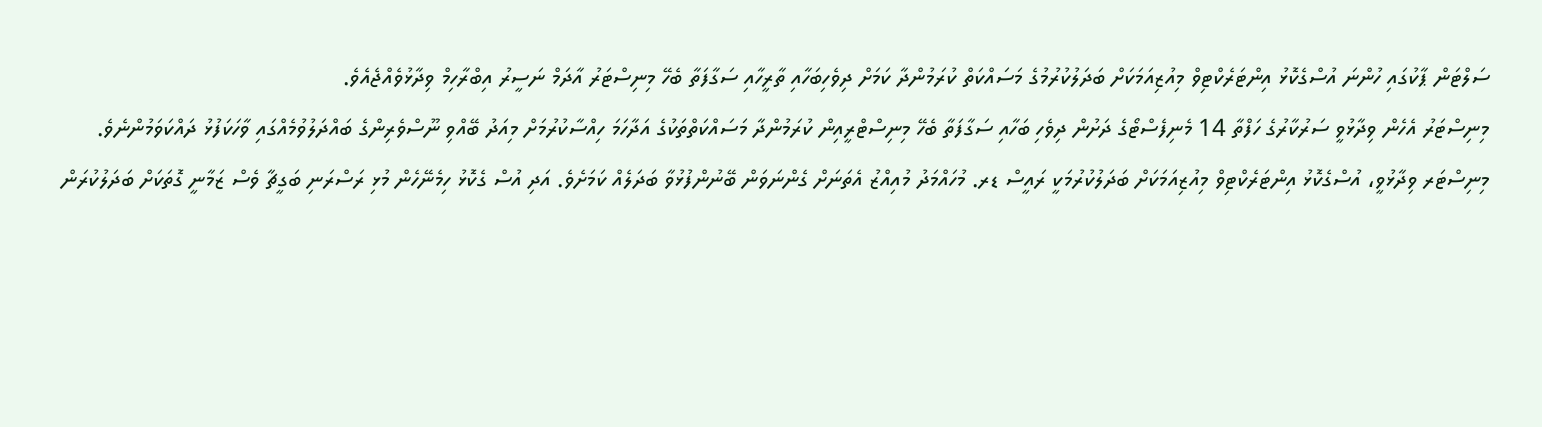ސަލްޓަން ޕާކުގައި ހުންނަ އުސްގެކޮޅު އިންޓަރެކްޓިވް މިއުޒިއަމަކަށް ބަދަލުކުރުމުގެ މަސައްކަތް ކުރަމުންދާ ކަމަށް ދިވެހިބަހާއި ތާރީހާއި ސަގާފަތާ ބެހޭ މިނިސްޓަރު އާދަމް ނަސީރު އިބްރާހިމް ވިދާޅުވެއްޖެއެވެ.
މިނިސްޓަރު އެހެން ވިދާޅުވީ ސަރުކާރުގެ ހަފްތާ 14 މެނިފެސްޓޯގެ ދަށުން ދިވެހި ބަހާއި ސަގާފަތާ ބެހޭ މިނިސްޓްރީއިން ކުރަމުންދާ މަސައްކަތްތަކުގެ އަދާހަމަ ހިއްސާކުރުމަށް މިއަދު ބޭއްވި ނޫސްވެރިންގެ ބައްދަލުވުމެއްގައި ވާހަކަފުޅު ދައްކަވަމުންނެވެ.
މިނިސްޓަރ ވިދާޅުވީ، އުސްގެކޮޅު އިންޓަރެކްޓިވް މިއުޒިއަމަކަށް ބަދަލުކުރުމަކީ ރައީސް ޑރ. މުހައްމަދު މުއިއްޒު އެތަނަށް ގެންނަވަން ބޭނުންފުޅުވާ ބަދަލެއް ކަމަށެވެ. އަދި އުސް ގެކޮޅު ހިމެނޭހެން މުޅި ރަސްރަނި ބަގީޗާ ވެސް ޒަމާނީ ގޮތަކަށް ބަދަލުކުރަން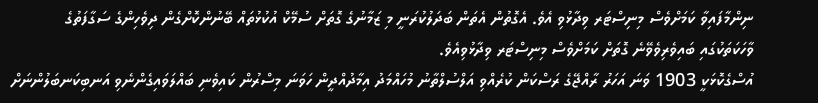ނިންމާފައިވާ ކަމަށްވެސް މިނިސްޓަރ ވިދާޅުވި އެވެ. އެގޮތުން އެތަން ބަދަލުކުރަނީ މި ޒަމާނުގެ ގޮތަށް ސުމޭކް އުކުޅުތައް ބޭނުންކޮށްގެން ދިވެހިންގެ ސަގާފަތުގެ ވާހަކަތަކުގައި ބައިވެރިވެވޭނެ ގޮތަށް ކަމަށްވެސް މިނިސްޓަރ ވިދާޅުވިއެވެ.
އުސްގެކޮޅަކީ 1903 ވަނަ އަހަރު ރާއްޖޭގެ ރަސްކަން ކުރެއްވި އަލްސުލްތާނު މުހައްމަދު އިމާދުއްދީން ހަވަނަ މިސްރުން ކައިވެނި ބައްލަވައިގެންނެވި އަނބިކަނބަލުންނަށް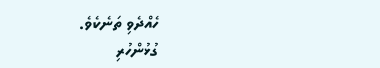ހެއްދެވި ތަނެކެވެ.
ގުޅުންހުރި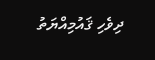ދިވެހި ޤައުމިއްޔަތު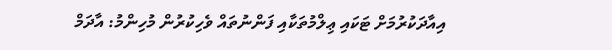އިއާދަކުރުމަށް ޓަކައި ޢިލްމުތަކާއި ފަންނުތައް ވެހިކުރުން މުހިންމު: އާދަމް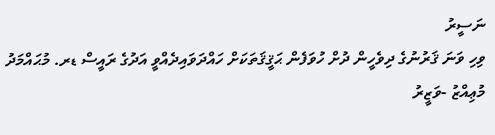ނަސީރު
ވިހި ވަނަ ޤަރުނުގެ ދިވެހީން ދުށް ހުވަފެން ޙަޤީޤަތަކަށް ހައްދަވައިދެއްވީ އަދުގެ ރައީސް ޑރ. މުޙައްމަދު މުޢިއްޒު -ވަޒީރު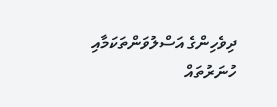ދިވެހިންގެ އަސްލުވަންތަކަމާއި ހުނަރުތައް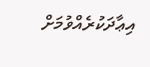އިޢާދަކުރެއްވުމަށް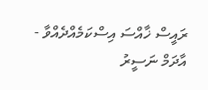ރައީސް ޚާއްސަ އިސްކަމެއްދެއްވާ - އާދަމް ނަސީރު